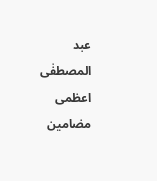عبد المصطفٰی اعظمی
مضامین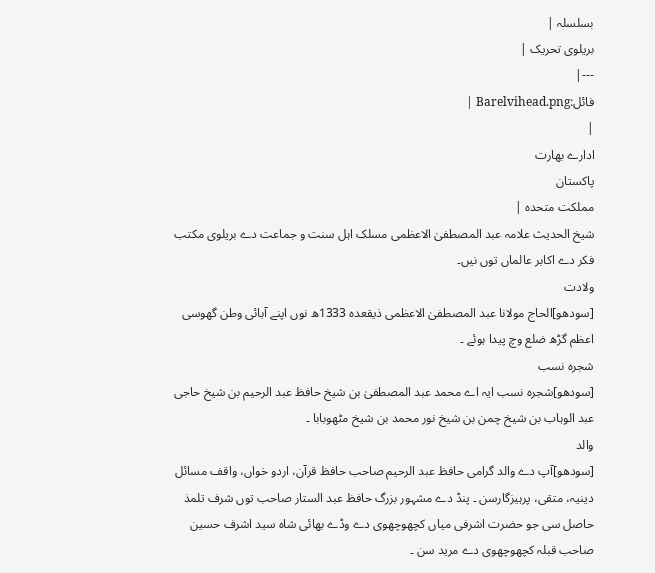بسلسلہ |
بریلوی تحریک |
---|
فائل:Barelvihead.png |
|
ادارے بھارت
پاکستان
مملکت متحدہ |
شیخ الحدیث علامہ عبد المصطفیٰ الاعظمی مسلک اہل سنت و جماعت دے بریلوی مکتب فکر دے اکابر عالماں توں نيں۔
ولادت
[سودھو]الحاج مولانا عبد المصطفیٰ الاعظمی ذیقعدہ 1333ھ نوں اپنے آبائی وطن گھوسی اعظم گڑھ ضلع وچ پیدا ہوئے ۔
شجرہ نسب
[سودھو]شجرہ نسب ایہ اے محمد عبد المصطفیٰ بن شیخ حافظ عبد الرحیم بن شیخ حاجی عبد الوہاب بن شیخ چمن بن شیخ نور محمد بن شیخ مٹھوبابا ۔
والد
[سودھو]آپ دے والد گرامی حافظ عبد الرحیم صاحب حافظ قرآن، اردو خواں، واقف مسائل دینیہ، متقی، پرہیزگارسن ۔ پنڈ دے مشہور بزرگ حافظ عبد الستار صاحب توں شرف تلمذ حاصل سی جو حضرت اشرفی میاں کچھوچھوی دے وڈے بھائی شاہ سید اشرف حسین صاحب قبلہ کچھوچھوی دے مرید سن ۔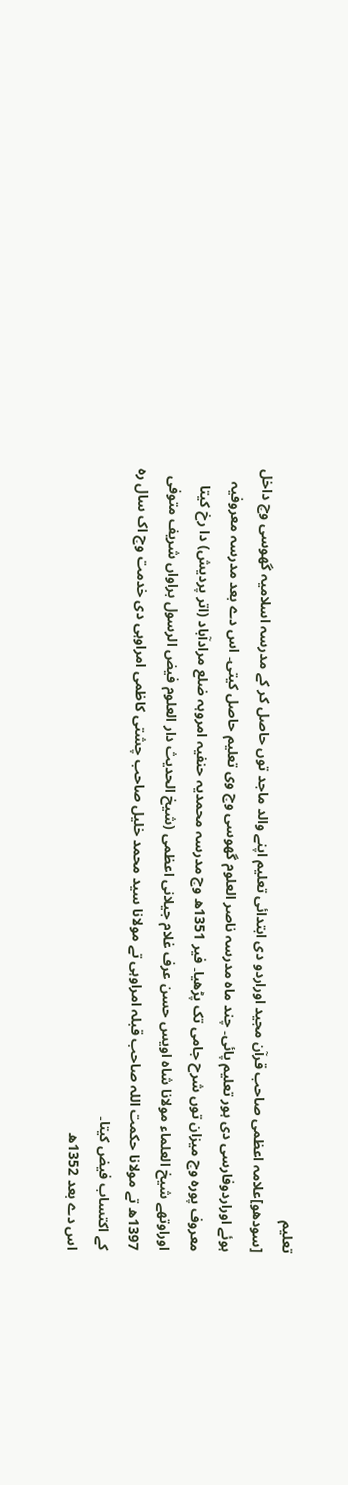تعلیم
[سودھو]علامہ اعظمی صاحب قرآن مجید اوراردو دی ابتدائی تعلیم اپنے والد ماجد توں حاصل کر کے مدرسہ اسلامیہ گھوسی وچ داخل ہوئے اوراردوفارسی دی ہور تعلیم پائی۔ چند ماہ مدرسہ ناصر العلوم گھوسی وچ وی تعلیم حاصل کيتی۔ اس دے بعد مدرسہ معروفیہ معروف پورہ وچ میزان توں شرح جامی تک پڑھیا۔ فیر 1351ھ وچ مدرسہ محمدیہ حنفیہ امروہہ ضلع مرادآباد (اتر پردیش) دا رخ کیتا اوراوتھے شیخ العلماء مولانا شاہ اویس حسن عرف غلام جیلانی اعظمی (شیخ الحدیث دار العلوم فیض الرسول براواں شریف متوفی 1397ھ تے مولانا حکمت اللہ صاحب قبلہ امراوہی تے مولانا سید محمد خلیل صاحب چشتی کاظمی امراوہی دی خدمت وچ اک سال رہ کے اکتساب فیض کیتا۔
اس دے بعد 1352ھ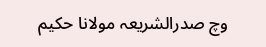وچ صدرالشریعہ مولانا حکیم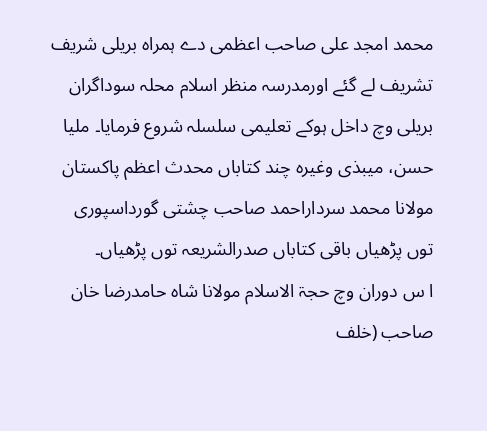محمد امجد علی صاحب اعظمی دے ہمراہ بریلی شریف تشریف لے گئے اورمدرسہ منظر اسلام محلہ سوداگران بریلی وچ داخل ہوکے تعلیمی سلسلہ شروع فرمایا۔ ملیا حسن، میبذی وغیرہ چند کتاباں محدث اعظم پاکستان مولانا محمد سرداراحمد صاحب چشتی گورداسپوری توں پڑھیاں باقی کتاباں صدرالشریعہ توں پڑھیاں۔
ا س دوران وچ حجۃ الاسلام مولانا شاہ حامدرضا خان صاحب (خلف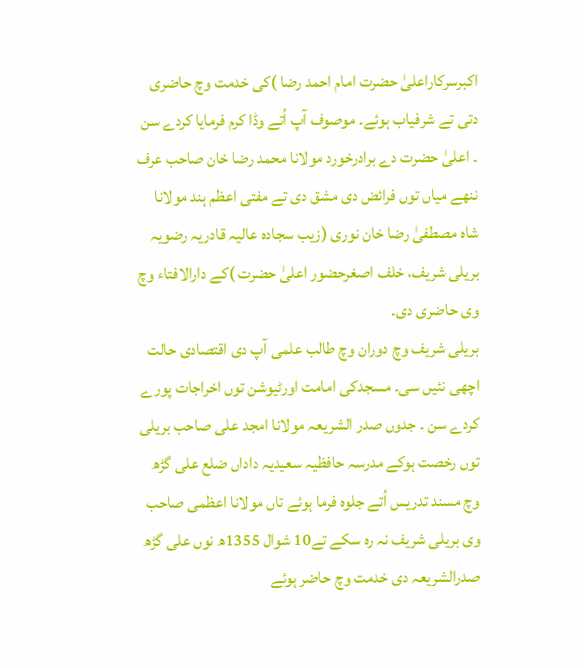اکبرسرکاراعلیٰ حضرت امام احمد رضا )کی خدمت وچ حاضری دتی تے شرفیاب ہوئے۔ موصوف آپ اُتے وڈا کرم فرمایا کردے سن ۔ اعلیٰ حضرت دے برادرخورد مولانا محمد رضا خان صاحب عرف ننھے میاں توں فرائض دی مشق دی تے مفتی اعظم ہند مولانا شاہ مصطفیٰ رضا خان نوری (زیب سجادہ عالیہ قادریہ رضویہ بریلی شریف، خلف اصغرحضور اعلیٰ حضرت )کے دارالافتاء وچ وی حاضری دی۔
بریلی شریف وچ دوران وچ طالب علمی آپ دی اقتصادی حالت اچھی نئيں سی۔ مسجدکی امامت اورٹیوشن توں اخراجات پورے کردے سن ۔ جدوں صدر الشریعہ مولانا امجد علی صاحب بریلی توں رخصت ہوکے مدرسہ حافظیہ سعیدیہ داداں ضلع علی گڑھ وچ مسند تدریس اُتے جلوہ فرما ہوئے تاں مولانا اعظمی صاحب وی بریلی شریف نہ رہ سکے تے10 شوال 1355ھ نوں علی گڑھ صدرالشریعہ دی خدمت وچ حاضر ہوئے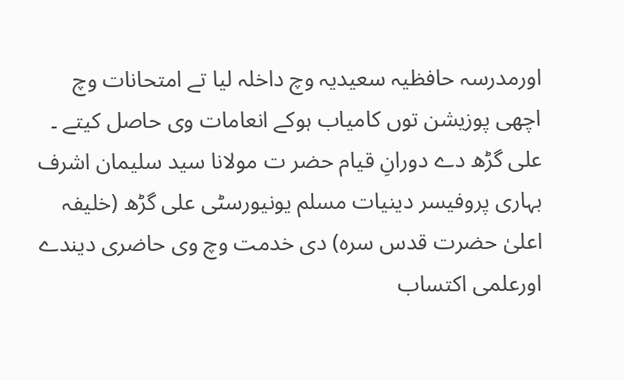اورمدرسہ حافظیہ سعیدیہ وچ داخلہ لیا تے امتحانات وچ اچھی پوزیشن توں کامیاب ہوکے انعامات وی حاصل کیتے ۔
علی گڑھ دے دورانِ قیام حضر ت مولانا سید سلیمان اشرف بہاری پروفیسر دینیات مسلم یونیورسٹی علی گڑھ (خلیفہ اعلیٰ حضرت قدس سرہ) دی خدمت وچ وی حاضری دیندے اورعلمی اکتساب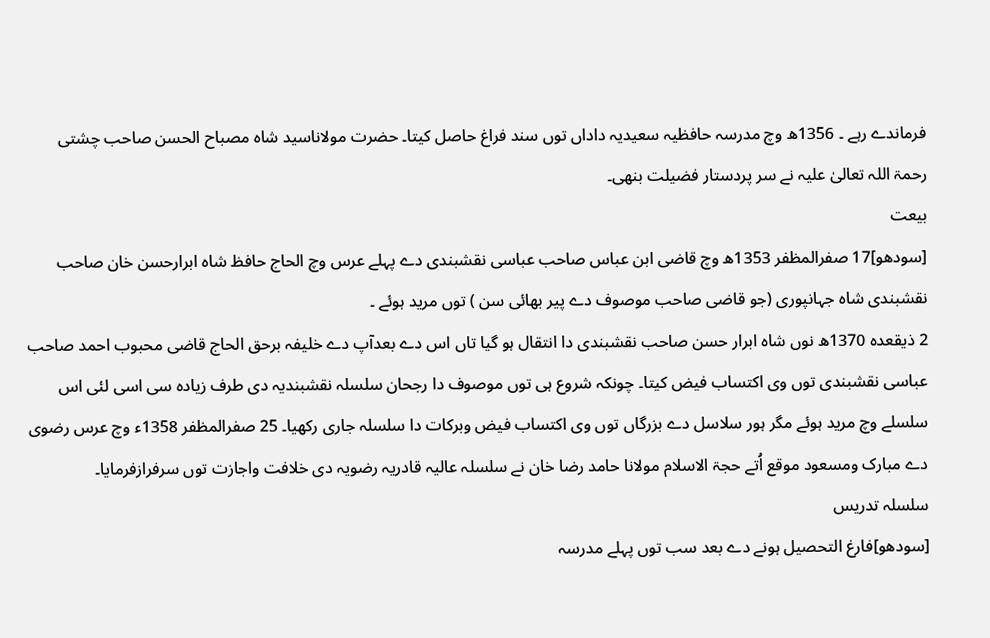فرماندے رہے ۔ 1356ھ وچ مدرسہ حافظیہ سعیدیہ داداں توں سند فراغ حاصل کیتا۔ حضرت مولاناسید شاہ مصباح الحسن صاحب چشتی رحمۃ اللہ تعالیٰ علیہ نے سر پردستار فضیلت بنھی۔
بیعت
[سودھو]17 صفرالمظفر 1353ھ وچ قاضی ابن عباس صاحب عباسی نقشبندی دے پہلے عرس وچ الحاج حافظ شاہ ابرارحسن خان صاحب نقشبندی شاہ جہانپوری (جو قاضی صاحب موصوف دے پیر بھائی سن ) توں مرید ہوئے ۔
2 ذیقعدہ 1370ھ نوں شاہ ابرار حسن صاحب نقشبندی دا انتقال ہو گیا تاں اس دے بعدآپ دے خلیفہ برحق الحاج قاضی محبوب احمد صاحب عباسی نقشبندی توں وی اکتساب فیض کیتا۔ چونکہ شروع ہی توں موصوف دا رجحان سلسلہ نقشبندیہ دی طرف زیادہ سی اسی لئی اس سلسلے وچ مرید ہوئے مگر ہور سلاسل دے بزرگاں توں وی اکتساب فیض وبرکات دا سلسلہ جاری رکھیا۔ 25 صفرالمظفر 1358ء وچ عرس رضوی دے مبارک ومسعود موقع اُتے حجۃ الاسلام مولانا حامد رضا خان نے سلسلہ عالیہ قادریہ رضویہ دی خلافت واجازت توں سرفرازفرمایا۔
سلسلہ تدریس
[سودھو]فارغ التحصیل ہونے دے بعد سب توں پہلے مدرسہ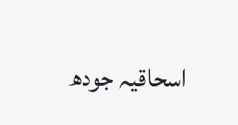اسحاقیہ جودھ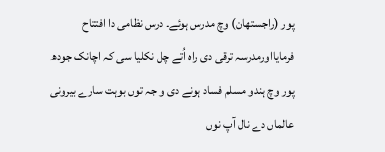پور (راجستھان) وچ مدرس ہوئے۔ درس نظامی دا افتتاح فرمایااورمدرسہ ترقی دی راہ اُتے چل نکلیا سی کہ اچانک جودھ پور وچ ہندو مسلم فساد ہونے دی و جہ توں بوہت سارے بیرونی عالماں دے نال آپ نوں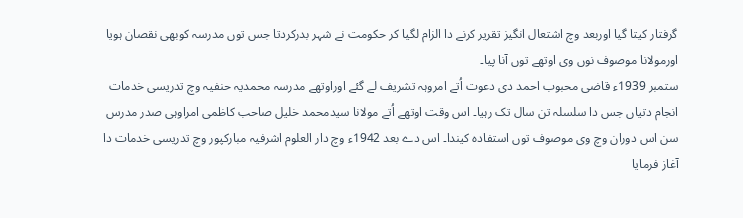گرفتار کیتا گیا اوربعد وچ اشتعال انگیز تقریر کرنے دا الزام لگیا کر حکومت نے شہر بدرکردتا جس توں مدرسہ کوبھی نقصان ہويا اورمولانا موصوف نوں وی اوتھے توں آنا پيا۔
ستمبر 1939ء قاضی محبوب احمد دی دعوت اُتے امروہہ تشریف لے گئے اوراوتھے مدرسہ محمدیہ حنفیہ وچ تدریسی خدمات انجام دتیاں جس دا سلسلہ تن سال تک رہیا۔ اس وقت اوتھے اُتے مولانا سیدمحمد خلیل صاحب کاظمی امراوہی صدر مدرس سن اس دوران وچ وی موصوف توں استفادہ کیندا۔ اس دے بعد 1942ء وچ دار العلوم اشرفیہ مبارکپور وچ تدریسی خدمات دا آغاز فرمایا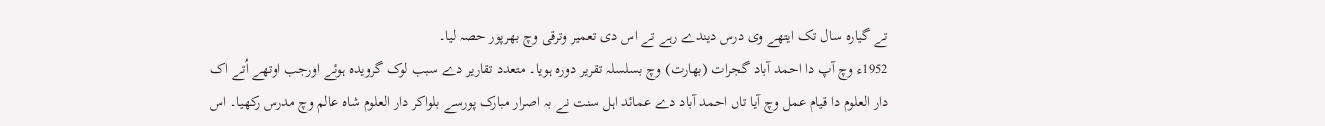تے گیارہ سال تک ایتھے وی درس دیندے رہے تے اس دی تعمیر وترقی وچ بھرپور حصہ لیا۔
1952ء وچ آپ دا احمد آباد گجرات (بھارت) وچ بسلسلہ تقریر دورہ ہويا۔ متعدد تقاریر دے سبب لوک گرویدہ ہوئے اورجب اوتھے اُتے اک دار العلوم دا قیام عمل وچ آیا تاں احمد آباد دے عمائد اہل سنت نے بہ اصرار مبارک پورسے بلواکر دار العلوم شاہ عالم وچ مدرس رکھیا۔ اس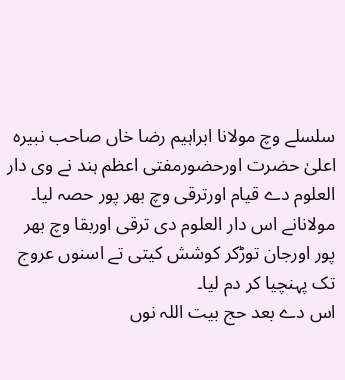سلسلے وچ مولانا ابراہیم رضا خاں صاحب نبیرہ اعلیٰ حضرت اورحضورمفتی اعظم ہند نے وی دار العلوم دے قیام اورترقی وچ بھر پور حصہ لیا۔
مولانانے اس دار العلوم دی ترقی اوربقا وچ بھر پور اورجان توڑکر کوشش کيتی تے اسنوں عروج تک پہنچیا کر دم لیا۔
اس دے بعد حج بیت اللہ نوں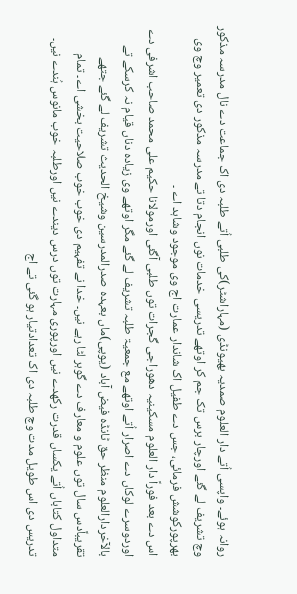روانہ ہوئے۔ واپسی اُتے دار العلوم صمدیہ بھیونڈی (مہاراشٹر)کی طلبی اُتے طلبہ دی اک جماعت دے نال مدرسہ مذکور وچ تشریف لے گئے اورچار برس تک جم کر اوتھے تدریسی خدمات نوں انجام دتا تے مدرسہ مذکور دی تعمیر وچ وی بھرپورکوشش فرمائی، جس دے طفیل اک شاندار عمارت اج وی موجود وشاہد اے ۔
اس دے بعد فوراً دار العلوم مسکینیہ دھوراجی گجرات توں طلبی آگئی اورمولانا حکیم علی محمد صاحب اشرفی دے اوردوسرے لوکاں دے اصرار اُتے اوتھے مع جمعیۃ طلبہ تشریف لے گئے مگر اوتھے وی زیادہ دناں قیام نہ کرسکے تے بالآخردارالعلوم منظر حق ٹانڈہ فیض آباد (یوپی)ماں بعہدہ صدرالمدرسین وشیخ الحدیث تشریف لے گئے جتھے تقریباًدس سال توں علوم و معارف دے گوہر لٹا رہے نيں۔ خدا نے تفہیم دی خوب خوب صلاحیت بخشی اے۔ تمام متداول کتاباں اُتے یکساں قدرت رکھدے نيں اورپوری مہارت توں درس دیندے نيں اورطلبہ خوب مانوس ہُندے نيں۔ تدریس دی اس طویل مدت وچ طلبہ دی اک تعدادتیار ہو گئی تے اج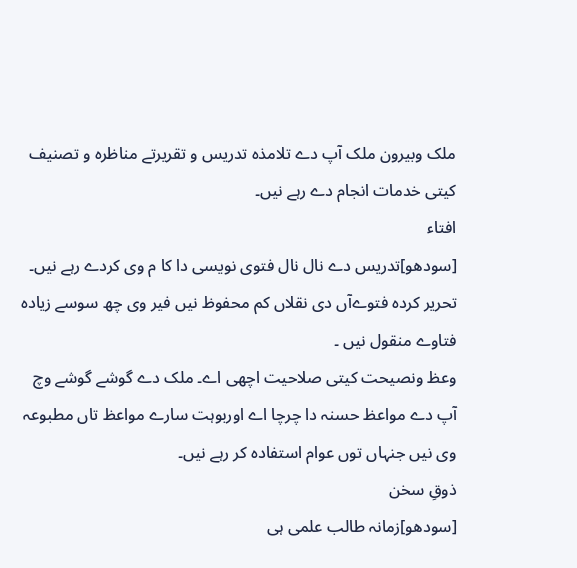ملک وبیرون ملک آپ دے تلامذہ تدریس و تقریرتے مناظرہ و تصنیف کيتی خدمات انجام دے رہے نيں۔
افتاء
[سودھو]تدریس دے نال نال فتوی نویسی دا کا م وی کردے رہے نيں۔ تحریر کردہ فتوےآں دی نقلاں کم محفوظ نيں فیر وی چھ سوسے زیادہ فتاوے منقول نيں ۔
وعظ ونصیحت کيتی صلاحیت اچھی اے۔ ملک دے گوشے گوشے وچ آپ دے مواعظ حسنہ دا چرچا اے اوربوہت سارے مواعظ تاں مطبوعہ وی نيں جنہاں توں عوام استفادہ کر رہے نيں۔
ذوقِ سخن
[سودھو]زمانہ طالب علمی ہی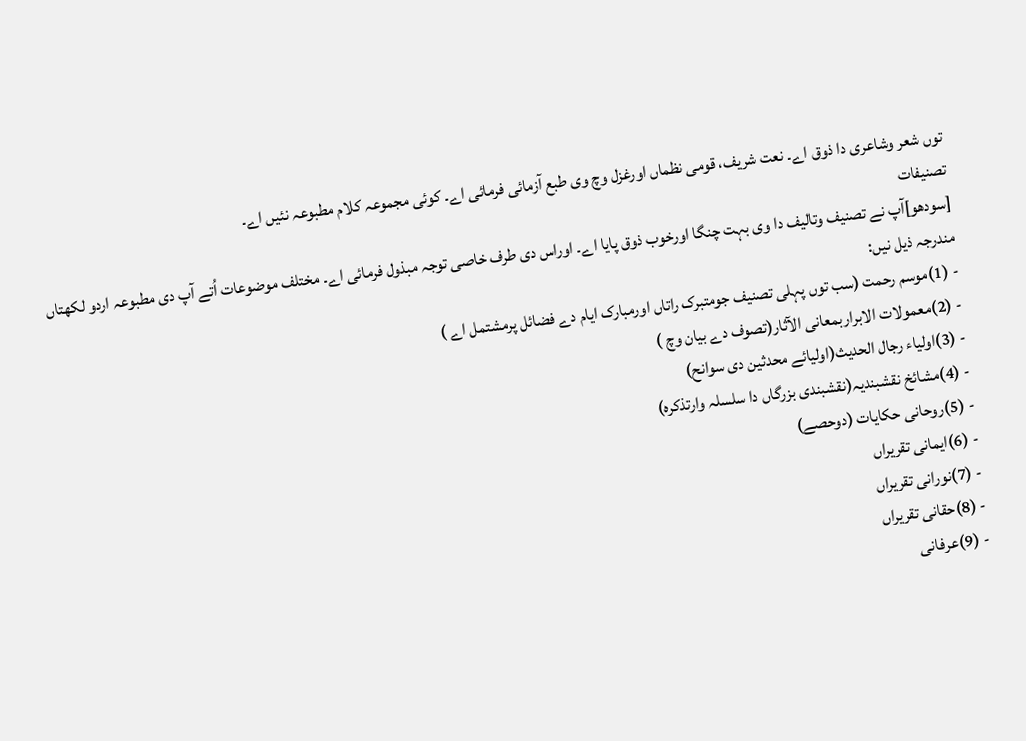توں شعر وشاعری دا ذوق اے۔ نعت شریف، قومی نظماں اورغزل وچ وی طبع آزمائی فرمائی اے۔ کوئی مجموعہ کلام مطبوعہ نئيں اے۔
تصنیفات
[سودھو]آپ نے تصنیف وتالیف دا وی بہت چنگا اورخوب ذوق پایا اے۔ اوراس دی طرف خاصی توجہ مبذول فرمائی اے۔ مختلف موضوعات اُتے آپ دی مطبوعہ اردو لکھتاں مندرجہ ذیل نيں:
- (1)موسم رحمت (سب توں پہلی تصنیف جومتبرک راتاں اورمبارک ایام دے فضائل پرمشتمل اے )
- (2)معمولات الابراربمعانی الآثار(تصوف دے بیان وچ )
- (3)اولیاء رجال الحدیث(اولیائے محدثین دی سوانح)
- (4)مشائخ نقشبندیہ(نقشبندی بزرگاں دا سلسلہ وارتذکرہ)
- (5)روحانی حکایات (دوحصے)
- (6)ایمانی تقریراں
- (7)نورانی تقریراں
- (8)حقانی تقریراں
- (9)عرفانی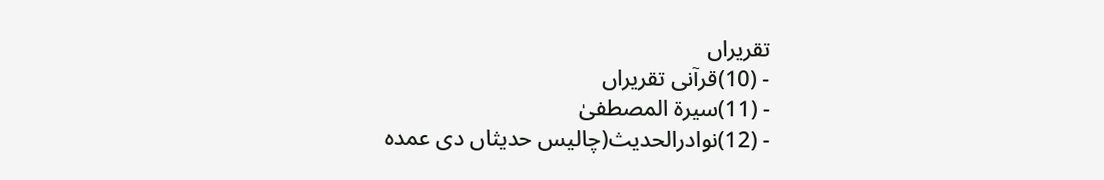تقریراں
- (10)قرآنی تقریراں
- (11)سیرۃ المصطفیٰ
- (12)نوادرالحدیث(چالیس حدیثاں دی عمدہ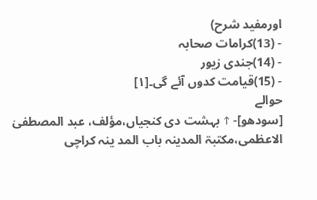اورمفید شرح)
- (13)کرامات صحابہ
- (14)جندی زیور
- (15)قیامت کدوں آئے گی۔[۱]
حوالے
[سودھو]- ↑ بہشت دی کنجیاں،مؤلف، عبد المصطفیٰ الاعظمی،مکتبۃ المدینہ باب المد ینہ کراچی